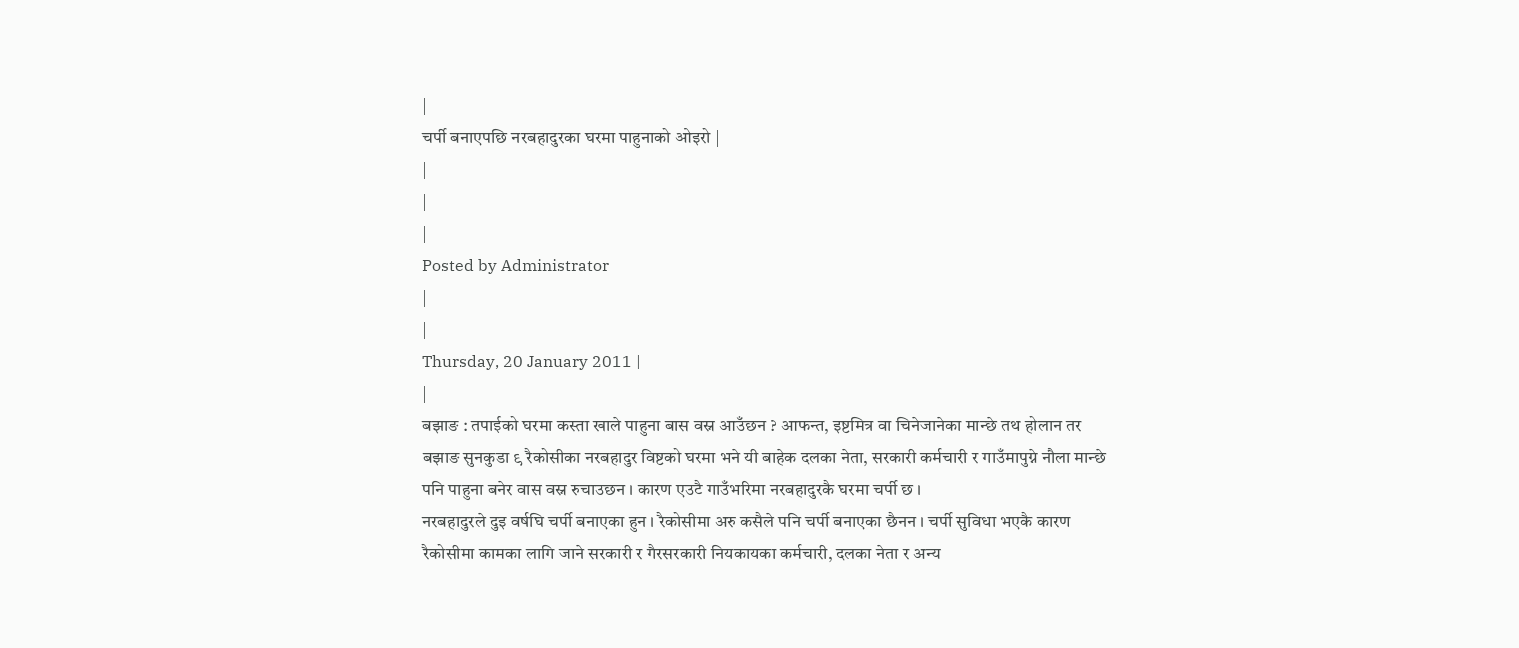|
चर्पी बनाएपछि नरबहादुरका घरमा पाहुनाको ओइरो |
|
|
|
Posted by Administrator
|
|
Thursday, 20 January 2011 |
|
बझाङ : तपाईको घरमा कस्ता खाले पाहुना बास वस्न आउँछन ? आफन्त, इष्टमित्र वा चिनेजानेका मान्छे तथ होलान तर बझाङ सुनकुडा ९ रैकोसीका नरबहादुर विष्टको घरमा भने यी बाहेक दलका नेता, सरकारी कर्मचारी र गाउँमापुग्ने नौला मान्छे पनि पाहुना बनेर वास वस्न रुचाउछन । कारण एउटै गाउँभरिमा नरबहादुरकै घरमा चर्पी छ ।
नरबहादुरले दुइ वर्षघि चर्पी बनाएका हुन । रैकोसीमा अरु कसैले पनि चर्पी बनाएका छैनन । चर्पी सुविधा भएकै कारण रैकोसीमा कामका लागि जाने सरकारी र गैरसरकारी नियकायका कर्मचारी, दलका नेता र अन्य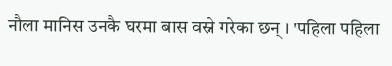नौला मानिस उनकै घरमा बास वस्ने गरेका छन् । 'पहिला पहिला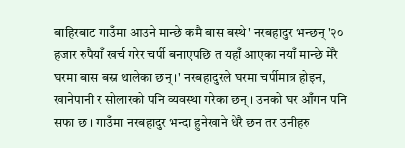बाहिरबाट गाउँमा आउने मान्छे कमै बास बस्थे' नरबहादुर भन्छन् '२० हजार रुपैयाँ खर्च गरेर चर्पी बनाएपछि त यहाँ आएका नयाँ मान्छे मेरै घरमा बास बस्न थालेका छन् ।' नरबहादुरले घरमा चर्पीमात्र होइन, खानेपानी र सोलारको पनि व्यवस्था गरेका छन् । उनको घर आँगन पनि सफा छ । गाउँमा नरबहादुर भन्दा हुनेखाने धेरै छन तर उनीहरु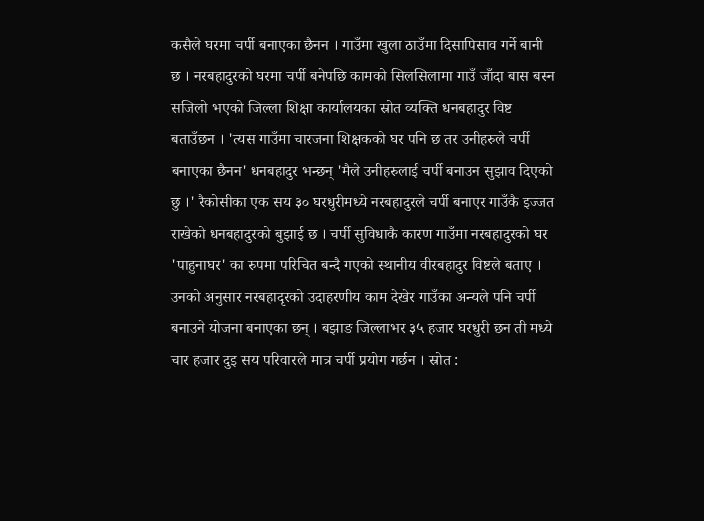कसैले घरमा चर्पी बनाएका छैनन । गाउँमा खुला ठाउँमा दिसापिसाव गर्ने बानी छ । नरबहादुरको घरमा चर्पी बनेपछि कामको सिलसिलामा गाउँ जाँदा बास बस्न सजिलो भएको जिल्ला शिक्षा कार्यालयका स्रोत व्यक्ति धनबहादुर विष्ट बताउँछन । 'त्यस गाउँमा चारजना शिक्षकको घर पनि छ तर उनीहरुले चर्पी बनाएका छैनन' धनबहादुर भन्छन् 'मैले उनीहरुलाई चर्पी बनाउन सुझाव दिएको छु ।' रैकोसीका एक सय ३० घरधुरीमध्ये नरबहादुरले चर्पी बनाएर गाउँकै इज्जत राखेको धनबहादुरको बुझाई छ । चर्पी सुविधाकै कारण गाउँमा नरबहादुरको घर 'पाहुनाघर' का रुपमा परिचित बन्दै गएको स्थानीय वीरबहादुर विष्टले बताए । उनको अनुसार नरबहादृरको उदाहरणीय काम देखेर गाउँका अन्यले पनि चर्पी बनाउने योजना बनाएका छन् । बझाङ जिल्लाभर ३५ हजार घरधुरी छन ती मध्ये चार हजार दुइ सय परिवारले मात्र चर्पी प्रयोग गर्छन । स्रोत :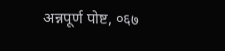अन्नपूर्ण पोष्ट, ०६७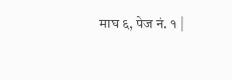माघ ६, पेज नं. १ |